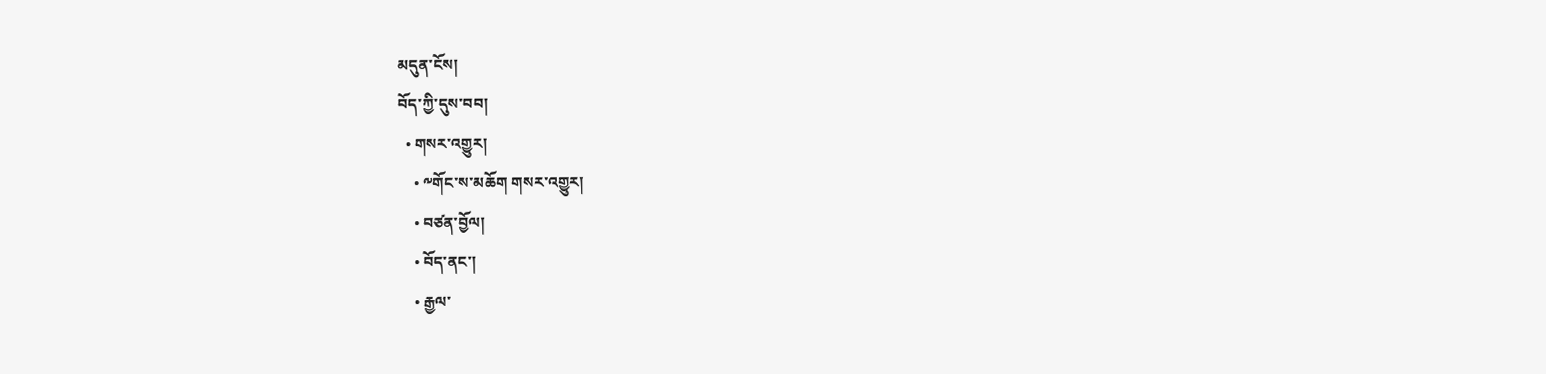མདུན་ངོས།
བོད་ཀྱི་དུས་བབ།
  • གསར་འགྱུར།
    • ༸གོང་ས་མཆོག གསར་འགྱུར།
    • བཙན་བྱོལ།
    • བོད་ནང་།
    • རྒྱལ་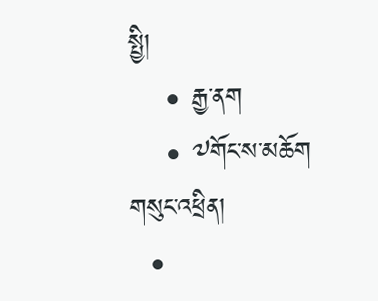སྤྱི།
    • རྒྱ་ནག
    • ༧གོང་ས་མཆོག གསུང་འཕྲིན།
  •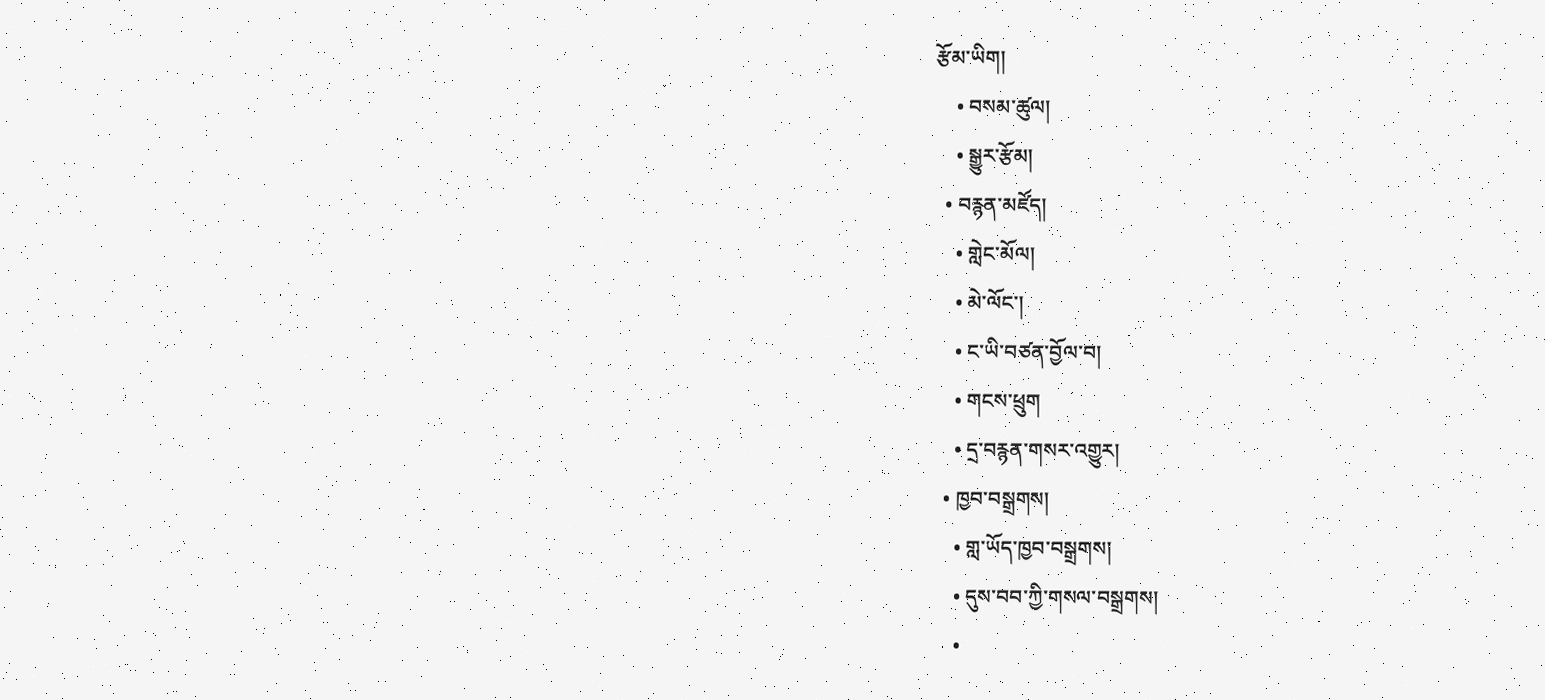རྩོམ་ཡིག།
    • བསམ་ཚུལ།
    • སྒྱུར་རྩོམ།
  • བརྙན་མཛོད།
    • གླེང་མོལ།
    • མེ་ལོང་།
    • ང་ཡི་བཙན་བྱོལ་བ།
    • གངས་ཕྲུག
    • དྲ་བརྙན་གསར་འགྱུར།
  • ཁྱབ་བསྒྲགས།
    • གླ་ཡོད་ཁྱབ་བསྒྲགས།
    • དུས་བབ་ཀྱི་གསལ་བསྒྲགས།
    •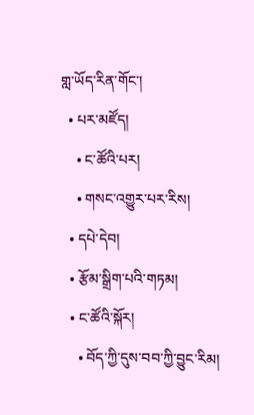གླ་ཡོད་རིན་གོང་།
  • པར་མཛོད།
    • ང་ཚོའི་པར།
    • གསང་འགྱུར་པར་རིས།
  • དཔེ་དེབ།
  • རྩོམ་སྒྲིག་པའི་གཏམ།
  • ང་ཚོའི་སྐོར།
    • བོད་ཀྱི་དུས་བབ་ཀྱི་བྱུང་རིམ།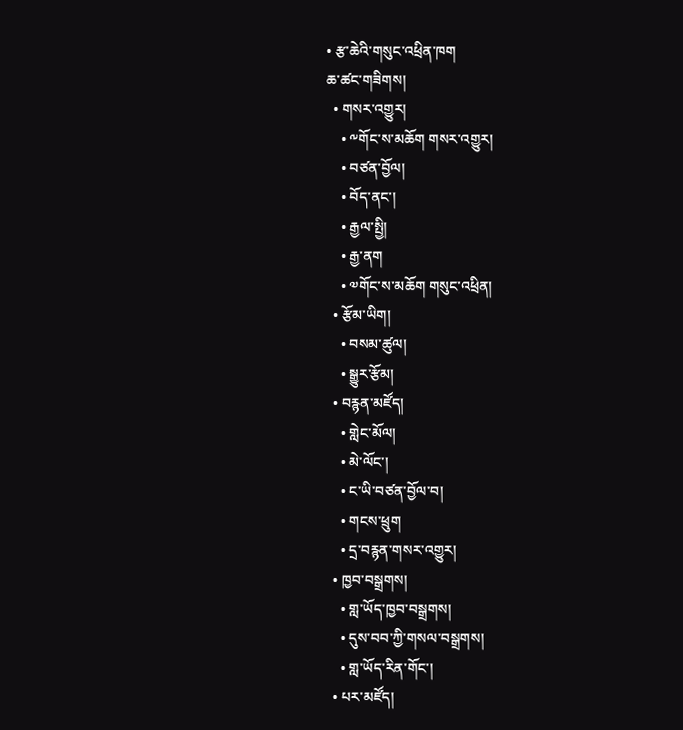• རྩ་ཆེའི་གསུང་འཕྲིན་ཁག
ཆ་ཚང་གཟིགས།
  • གསར་འགྱུར།
    • ༸གོང་ས་མཆོག གསར་འགྱུར།
    • བཙན་བྱོལ།
    • བོད་ནང་།
    • རྒྱལ་སྤྱི།
    • རྒྱ་ནག
    • ༧གོང་ས་མཆོག གསུང་འཕྲིན།
  • རྩོམ་ཡིག།
    • བསམ་ཚུལ།
    • སྒྱུར་རྩོམ།
  • བརྙན་མཛོད།
    • གླེང་མོལ།
    • མེ་ལོང་།
    • ང་ཡི་བཙན་བྱོལ་བ།
    • གངས་ཕྲུག
    • དྲ་བརྙན་གསར་འགྱུར།
  • ཁྱབ་བསྒྲགས།
    • གླ་ཡོད་ཁྱབ་བསྒྲགས།
    • དུས་བབ་ཀྱི་གསལ་བསྒྲགས།
    • གླ་ཡོད་རིན་གོང་།
  • པར་མཛོད།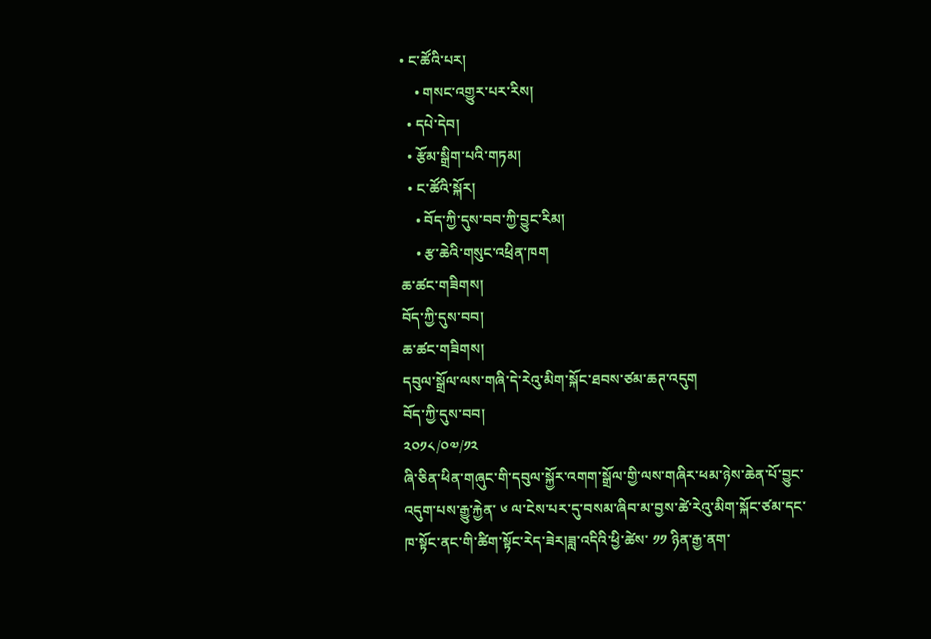• ང་ཚོའི་པར།
    • གསང་འགྱུར་པར་རིས།
  • དཔེ་དེབ།
  • རྩོམ་སྒྲིག་པའི་གཏམ།
  • ང་ཚོའི་སྐོར།
    • བོད་ཀྱི་དུས་བབ་ཀྱི་བྱུང་རིམ།
    • རྩ་ཆེའི་གསུང་འཕྲིན་ཁག
ཆ་ཚང་གཟིགས།
བོད་ཀྱི་དུས་བབ།
ཆ་ཚང་གཟིགས།
དབུལ་སྒྲོལ་ལས་གཞི་དེ་རེའུ་མིག་སྐོང་ཐབས་ཙམ་ཆཊ་འདུག
བོད་ཀྱི་དུས་བབ།
༢༠༡༨/༠༧/༡༢
ཞི་ཅིན་ཕིན་གཞུང་གི་དབུལ་སྐྱོར་འགག་སྒྲོལ་གྱི་ལས་གཞིར་ཕམ་ཉེས་ཆེན་པོ་བྱུང་འདུག་པས་རྒྱུ་རྐྱེན་ ༦ ལ་ངེས་པར་དུ་བསམ་ཞིབ་མ་བྱས་ཚེ་རེའུ་མིག་སྐོང་ཙམ་དང་ཁ་སྟོང་ནང་གི་ཚིག་སྟོང་རེད་ཟེར།ཟླ་འདིའི་ཕྱི་ཚེས་ ༡༡ ཉིན་རྒྱ་ནག་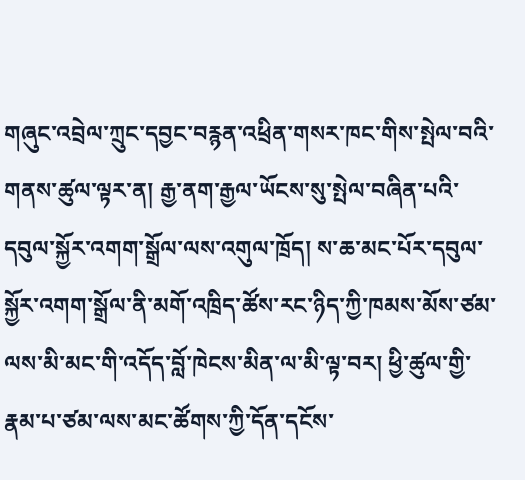གཞུང་འབྲེལ་ཀྲུང་དབྱང་བརྙན་འཕྲིན་གསར་ཁང་གིས་སྤེལ་བའི་གནས་ཚུལ་ལྟར་ན། རྒྱ་ནག་རྒྱལ་ཡོངས་སུ་སྤེལ་བཞིན་པའི་དབུལ་སྐྱོར་འགག་སྒྲོལ་ལས་འགུལ་ཁྲོད། ས་ཆ་མང་པོར་དབུལ་སྐྱོར་འགག་སྒྲོལ་ནི་མགོ་འཁྲིད་ཚོས་རང་ཉིད་ཀྱི་ཁམས་མོས་ཙམ་ལས་མི་མང་གི་འདོད་བློ་ཁེངས་མིན་ལ་མི་ལྟ་བར། ཕྱི་ཚུལ་གྱི་རྣམ་པ་ཙམ་ལས་མང་ཚོགས་ཀྱི་དོན་དངོས་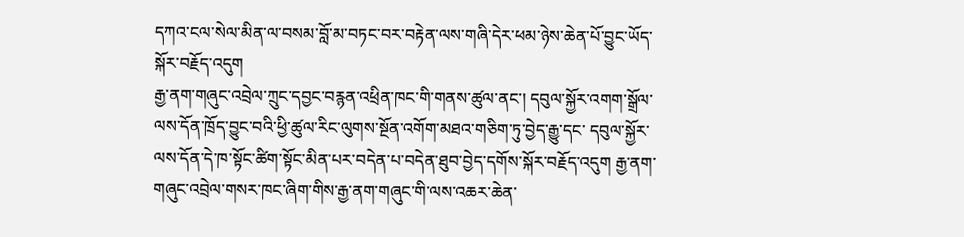དཀའ་ངལ་སེལ་མིན་ལ་བསམ་བློ་མ་བཏང་བར་བརྟེན་ལས་གཞི་དེར་ཕམ་ཉེས་ཆེན་པོ་བྱུང་ཡོད་སྐོར་བརྗོད་འདུག
རྒྱ་ནག་གཞུང་འབྲེལ་ཀྲུང་དབྱང་བརྙན་འཕྲིན་ཁང་གི་གནས་ཚུལ་ནང་། དབུལ་སྐྱོར་འགག་སྒྲོལ་ལས་དོན་ཁྲོད་བྱུང་བའི་ཕྱི་ཚུལ་རིང་ལུགས་སྔོན་འགོག་མཐའ་གཅིག་ཏུ་བྱེད་རྒྱུ་དང་ དབུལ་སྐྱོར་ལས་དོན་དེ་ཁ་སྟོང་ཚིག་སྟོང་མིན་པར་བདེན་པ་བདེན་ཐུབ་བྱེད་དགོས་སྐོར་བརྗོད་འདུག རྒྱ་ནག་གཞུང་འབྲེལ་གསར་ཁང་ཞིག་གིས་རྒྱ་ནག་གཞུང་གི་ལས་འཆར་ཆེན་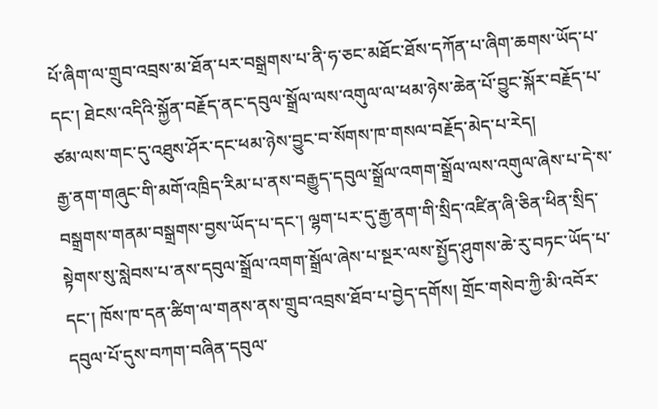པོ་ཞིག་ལ་གྲུབ་འབྲས་མ་ཐོན་པར་བསྒྲགས་པ་ནི་ཧ་ཅང་མཐོང་ཐོས་དཀོན་པ་ཞིག་ཆགས་ཡོད་པ་དང་། ཐེངས་འདིའི་སྐྱོན་བརྗོད་ནང་དབུལ་སྒྲོལ་ལས་འགུལ་ལ་ཕམ་ཉེས་ཆེན་པོ་བྱུང་སྐོར་བརྗོད་པ་ཙམ་ལས་གང་དུ་འཐུས་ཤོར་དང་ཕམ་ཉེས་བྱུང་བ་སོགས་ཁ་གསལ་བརྗོད་མེད་པ་རེད།
རྒྱ་ནག་གཞུང་གི་མགོ་འཁྲིད་རིམ་པ་ནས་བརྒྱུད་དབུལ་སྒྲོལ་འགག་སྒྲོལ་ལས་འགུལ་ཞེས་པ་དེ་ས་བསྒྲགས་གནམ་བསྒྲགས་བྱས་ཡོད་པ་དང་། ལྷག་པར་དུ་རྒྱ་ནག་གི་སྲིད་འཛིན་ཞི་ཅིན་ཕིན་སྲིད་སྟེགས་སུ་སླེབས་པ་ནས་དབུལ་སྒྲོལ་འགག་སྒྲོལ་ཞེས་པ་སྔར་ལས་སྤྱོད་ཤུགས་ཆེ་རུ་བཏང་ཡོད་པ་དང་། ཁོས་ཁ་དན་ཚིག་ལ་གནས་ནས་གྲུབ་འབྲས་ཐོབ་པ་བྱེད་དགོས། གྲོང་གསེབ་ཀྱི་མི་འབོར་དབུལ་པོ་དུས་བཀག་བཞིན་དབུལ་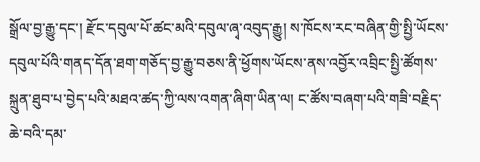སྒྲོལ་བྱ་རྒྱུ་དང་། རྫོང་དབུལ་པོ་ཚང་མའི་དབུལ་ཞྭ་འབུད་རྒྱུ། ས་ཁོངས་རང་བཞིན་གྱི་སྤྱི་ཡོངས་དབུལ་པོའི་གནད་དོན་ཐག་གཅོད་བྱ་རྒྱུ་བཅས་ནི་ཕྱོགས་ཡོངས་ནས་འབྱོར་འབྲིང་སྤྱི་ཚོགས་སྐྲུན་ཐུབ་པ་བྱེད་པའི་མཐའ་ཚད་ཀྱི་ལས་འགན་ཞིག་ཡིན་ལ། ང་ཚོས་བཞག་པའི་གཟི་བརྗིད་ཆེ་བའི་དམ་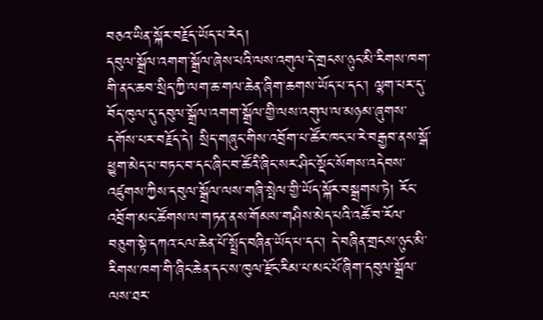བཅའ་ཡིན་སྐོར་བརྗོད་ཡོད་པ་རེད།
དབུལ་སྒྲོལ་འགག་སྒྲོལ་ཞེས་པའི་ལས་འགུལ་དེ་གྲངས་ཉུང་མི་རིགས་ཁག་གི་ནང་ཆབ་སྲིད་ཀྱི་ལག་ཆ་གལ་ཆེན་ཞིག་ཆགས་ཡོད་པ་དང་། ལྷག་པར་དུ་བོད་ཁུལ་དུ་དབུལ་སྒྲོལ་འགག་སྒྲོལ་གྱི་ལས་འགུལ་ལ་མཉམ་ཞུགས་དགོས་པར་བརྗོད་དེ། སྲིད་གཞུང་གིས་འབྲོག་པ་ཚོར་ཁང་པ་རེ་བརྒྱབ་ནས་སྒོ་ཕྱུག་མེད་པ་བཏང་བ་དང་ཞིང་བ་ཚོའི་ཞིང་སར་ཤིང་སྡོང་སོགས་འདེབས་འཛུགས་ཀྱིས་དབུལ་སྒྲོལ་ལས་གཞི་སྤེལ་གྱི་ཡོད་སྐོར་བསྒྲགས་ཏེ། རོང་འབྲོག་མང་ཚོགས་ལ་གཏན་ནས་གོམས་གཤིས་མེད་པའི་འཚོ་བ་རོལ་བཅུག་སྟེ་དཀའ་ངལ་ཆེན་པོ་སྤྲོད་བཞིན་ཡོད་པ་དང་། དེ་བཞིན་གྲངས་ཉུང་མི་རིགས་ཁག་གི་ཞིང་ཆེན་དང་ས་ཁུལ་རྫོང་རིམ་པ་མང་པོ་ཞིག་དབུལ་སྒྲོལ་ལས་ཐར་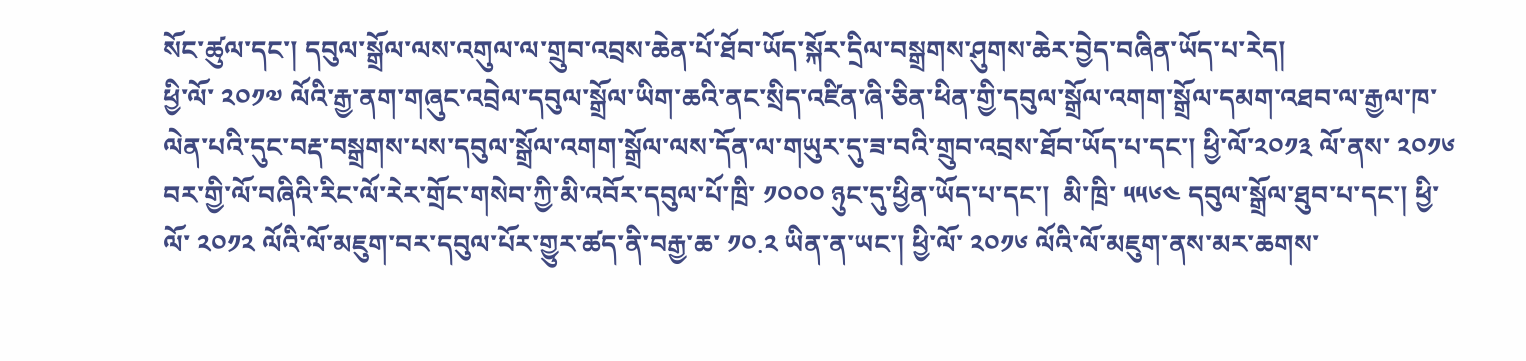སོང་ཚུལ་དང་། དབུལ་སྒྲོལ་ལས་འགུལ་ལ་གྲུབ་འབྲས་ཆེན་པོ་ཐོབ་ཡོད་སྐོར་དྲིལ་བསྒྲགས་ཤུགས་ཆེར་བྱེད་བཞིན་ཡོད་པ་རེད།
ཕྱི་ལོ་ ༢༠༡༧ ལོའི་རྒྱ་ནག་གཞུང་འབྲེལ་དབུལ་སྒྲོལ་ཡིག་ཆའི་ནང་སྲིད་འཛིན་ཞི་ཅིན་ཕིན་གྱི་དབུལ་སྒྲོལ་འགག་སྒྲོལ་དམག་འཐབ་ལ་རྒྱལ་ཁ་ལེན་པའི་དུང་བརྡ་བསྒྲགས་པས་དབུལ་སྒྲོལ་འགག་སྒྲོལ་ལས་དོན་ལ་གཡུར་དུ་ཟ་བའི་གྲུབ་འབྲས་ཐོབ་ཡོད་པ་དང་། ཕྱི་ལོ་༢༠༡༣ ལོ་ནས་ ༢༠༡༦  བར་གྱི་ལོ་བཞིའི་རིང་ལོ་རེར་གྲོང་གསེབ་ཀྱི་མི་འབོར་དབུལ་པོ་ཁྲི་ ༡༠༠༠ ཉུང་དུ་ཕྱིན་ཡོད་པ་དང་།  མི་ཁྲི་ ༥༥༦༤ དབུལ་སྒྲོལ་ཐུབ་པ་དང་། ཕྱི་ལོ་ ༢༠༡༢ ལོའི་ལོ་མཇུག་བར་དབུལ་པོར་གྱུར་ཚད་ནི་བརྒྱ་ཆ་ ༡༠.༢ ཡིན་ན་ཡང་། ཕྱི་ལོ་ ༢༠༡༦ ལོའི་ལོ་མཇུག་ནས་མར་ཆགས་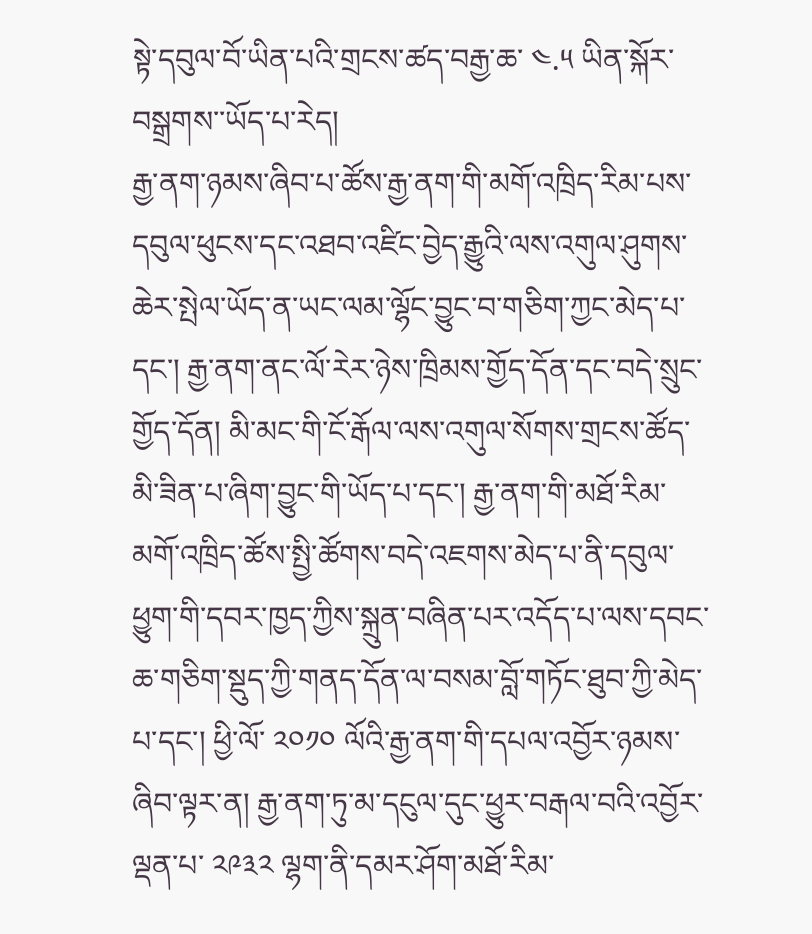སྟེ་དབུལ་བོ་ཡིན་པའི་གྲངས་ཚད་བརྒྱ་ཆ་ ༤.༥ ཡིན་སྐོར་བསྒྲགས་་ཡོད་པ་རེད།
རྒྱ་ནག་ཉམས་ཞིབ་པ་ཚོས་རྒྱ་ནག་གི་མགོ་འཁྲིད་རིམ་པས་དབུལ་ཕུངས་དང་འཐབ་འཛིང་བྱེད་རྒྱུའི་ལས་འགུལ་ཤུགས་ཆེར་སྤེལ་ཡོད་ན་ཡང་ལམ་ལྷོང་བྱུང་བ་གཅིག་ཀྱང་མེད་པ་དང་། རྒྱ་ནག་ནང་ལོ་རེར་ཉེས་ཁྲིམས་གྱོད་དོན་དང་བདེ་སྲུང་གྱོད་དོན། མི་མང་གི་ངོ་རྒོལ་ལས་འགུལ་སོགས་གྲངས་ཚོད་མི་ཟིན་པ་ཞིག་བྱུང་གི་ཡོད་པ་དང་། རྒྱ་ནག་གི་མཐོ་རིམ་མགོ་འཁྲིད་ཚོས་སྤྱི་ཚོགས་བདེ་འཇགས་མེད་པ་ནི་དབུལ་ཕྱུག་གི་དབར་ཁྱད་ཀྱིས་སྐྲུན་བཞིན་པར་འདོད་པ་ལས་དབང་ཆ་གཅིག་སྡུད་ཀྱི་གནད་དོན་ལ་བསམ་བློ་གཏོང་ཐུབ་ཀྱི་མེད་པ་དང་། ཕྱི་ལོ་ ༢༠༡༠ ལོའི་རྒྱ་ནག་གི་དཔལ་འབྱོར་ཉམས་ཞིབ་ལྟར་ན། རྒྱ་ནག་ཏུ་མ་དངུལ་དུང་ཕྱུར་བརྒལ་བའི་འབྱོར་ལྡན་པ་ ༢༩༣༢ ལྷག་ནི་དམར་ཤོག་མཐོ་རིམ་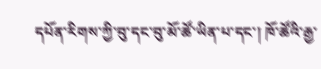དཔོན་རིགས་ཀྱི་བུ་དང་བུ་མོ་ཚོ་ཡིན་པ་དང་། ཁོ་ཚོའི་རྒྱ་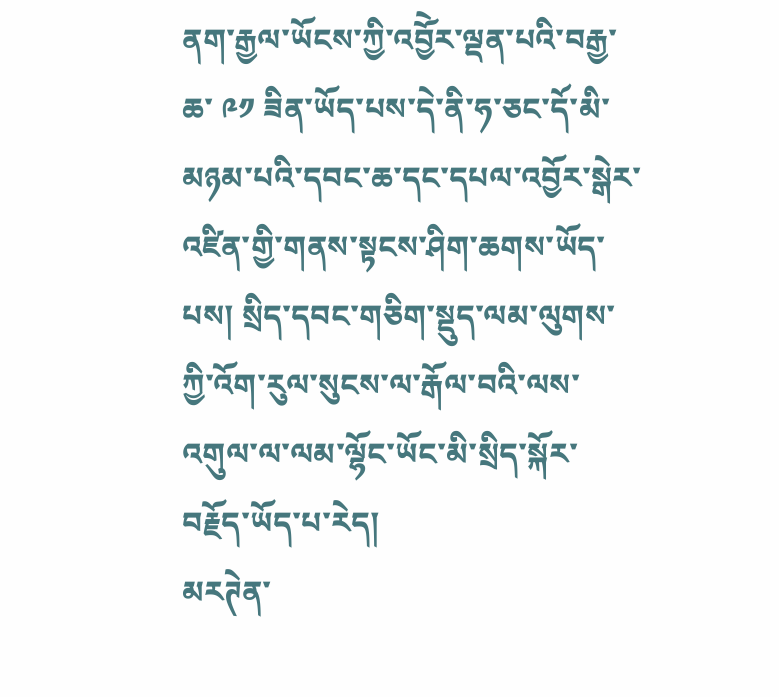ནག་རྒྱལ་ཡོངས་ཀྱི་འབྱོེར་ལྡན་པའི་བརྒྱ་ཆ་ ༩༡ ཟིན་ཡོད་པས་དེ་ནི་ཧ་ཅང་དོ་མི་མཉམ་པའི་དབང་ཆ་དང་དཔལ་འབྱོར་སྒེར་འཛིན་གྱི་གནས་སྟངས་ཤིག་ཆགས་ཡོད་པས། སྲིད་དབང་གཅིག་སྡུད་ལམ་ལུགས་ཀྱི་འོག་རུལ་སུངས་ལ་རྒོལ་བའི་ལས་འགུལ་ལ་ལམ་ལྷོང་ཡོང་མི་སྲིད་སྐོར་བརྗོད་ཡོད་པ་རེད།
མརཊེན་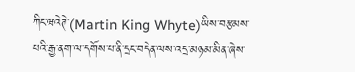ཀིང་ཝའེཊེ་(Martin King Whyte)ཡིས་བརྩམས་པའི་རྒྱ་ནག་ལ་དགོས་པ་ནི་དྲང་བདེན་ལས་འདྲ་མཉམ་མིན་ཞེས་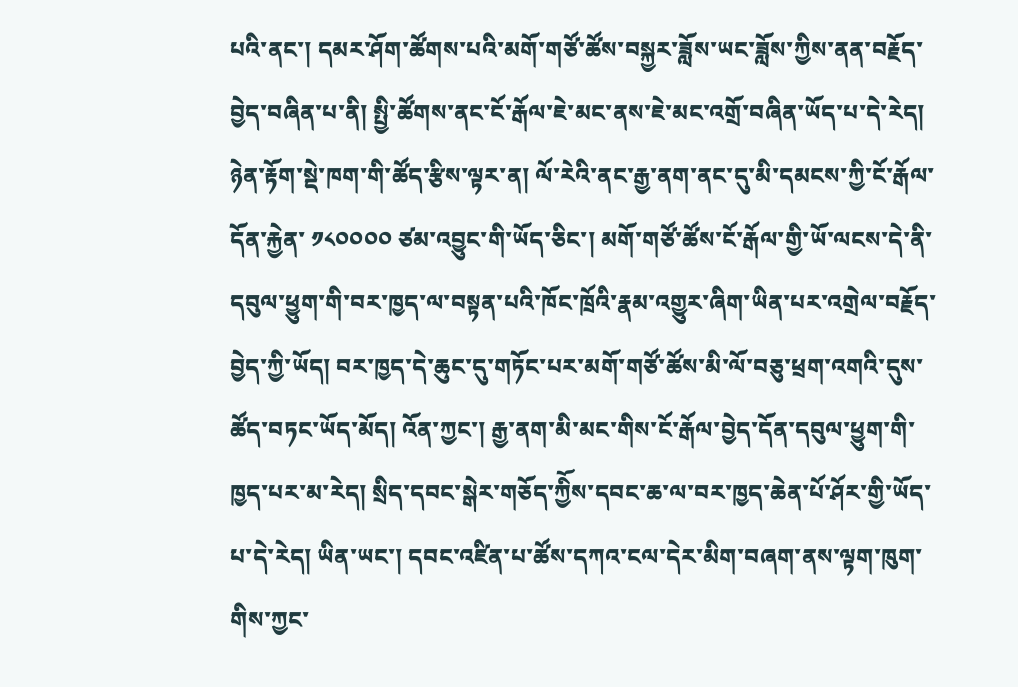པའི་ནང་། དམར་ཤོག་ཚོགས་པའི་མགོ་གཙོ་ཚོས་བསྐྱར་ཟློས་ཡང་ཟློས་ཀྱིས་ནན་བརྗོད་བྱེད་བཞིན་པ་ནི། སྤྱི་ཚོགས་ནང་ངོ་རྒོལ་ཇེ་མང་ནས་ཇེ་མང་འགྲོ་བཞིན་ཡོད་པ་དེ་རེད། ཉེན་རྟོག་སྡེ་ཁག་གི་ཚོད་རྩིས་ལྟར་ན། ལོ་རེའི་ནང་རྒྱ་ནག་ནང་དུ་མི་དམངས་ཀྱི་ངོ་རྒོལ་དོན་རྐྱེན་ ༡༨༠༠༠༠ ཙམ་འབྱུང་གི་ཡོད་ཅིང་། མགོ་གཙོ་ཚོས་ངོ་རྒོལ་གྱི་ཡོ་ལངས་དེ་ནི་དབུལ་ཕྱུག་གི་བར་ཁྱད་ལ་བསྟན་པའི་ཁོང་ཁྲོའི་རྣམ་འགྱུར་ཞིག་ཡིན་པར་འགྲེལ་བརྗོད་བྱེད་ཀྱི་ཡོད། བར་ཁྱད་དེ་ཆུང་དུ་གཏོང་པར་མགོ་གཙོ་ཚོས་མི་ལོ་བཅུ་ཕྲག་འགའི་དུས་ཚོད་བཏང་ཡོད་མོད། འོན་ཀྱང་། རྒྱ་ནག་མི་མང་གིས་ངོ་རྒོལ་བྱེད་དོན་དབུལ་ཕྱུག་གི་ཁྱད་པར་མ་རེད། སྲིད་དབང་སྒེར་གཅོད་ཀྱིོས་དབང་ཆ་ལ་བར་ཁྱད་ཆེན་པོ་ཤོར་གྱི་ཡོད་པ་དེ་རེད། ཡིན་ཡང་། དབང་འཛིན་པ་ཚོས་དཀའ་ངལ་དེར་མིག་བཞག་ནས་ལྟག་ཁུག་གིས་ཀྱང་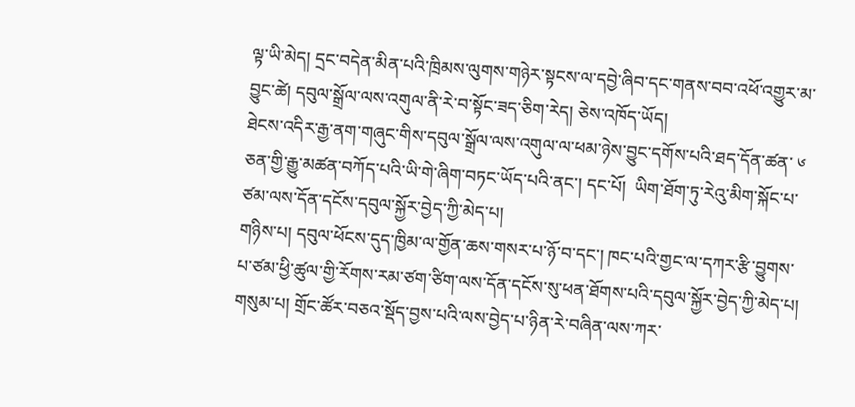ལྟ་ཡི་མེད། དྲང་བདེན་མིན་པའི་ཁྲིམས་ལུགས་གཉེར་སྟངས་ལ་དབྱེ་ཞིབ་དང་གནས་བབ་འཕོ་འགྱུར་མ་བྱུང་ཚེ། དབུལ་སྒྲོལ་ལས་འགུལ་ནི་རེ་བ་སྟོང་ཟད་ཅིག་རེད། ཅེས་འཁོད་ཡོད།
ཐེངས་འདིར་རྒྱ་ནག་གཞུང་གིས་དབུལ་སྒྲོལ་ལས་འགུལ་ལ་ཕམ་ཉེས་བྱུང་དགོས་པའི་ཐད་དོན་ཚན་ ༦ ཅན་གྱི་རྒྱུ་མཚན་བཀོད་པའི་ཡི་གེ་ཞིག་བཏང་ཡོད་པའི་ནང་། དང་པོ།  ཡིག་ཐོག་ཏུ་རེའུ་མིག་སྐོང་པ་ཙམ་ལས་དོན་དངོས་དབུལ་སྐྱོར་བྱེད་ཀྱི་མེད་པ།
གཉིས་པ། དབུལ་ཕོངས་དུད་ཁྱིམ་ལ་གྱོན་ཆས་གསར་པ་ཉོ་བ་དང་། ཁང་པའི་གྱང་ལ་དཀར་རྩི་བྱུགས་པ་ཙམ་ཕྱི་ཚུལ་གྱི་རོགས་རམ་ཙག་ཙིག་ལས་དོན་དངོས་སུ་ཕན་ཐོགས་པའི་དབུལ་སྐྱོར་བྱེད་ཀྱི་མེད་པ།
གསུམ་པ། གྲོང་ཚོར་བཅའ་སྡོད་བྱས་པའི་ལས་བྱེད་པ་ཉིན་རེ་བཞིན་ལས་ཀར་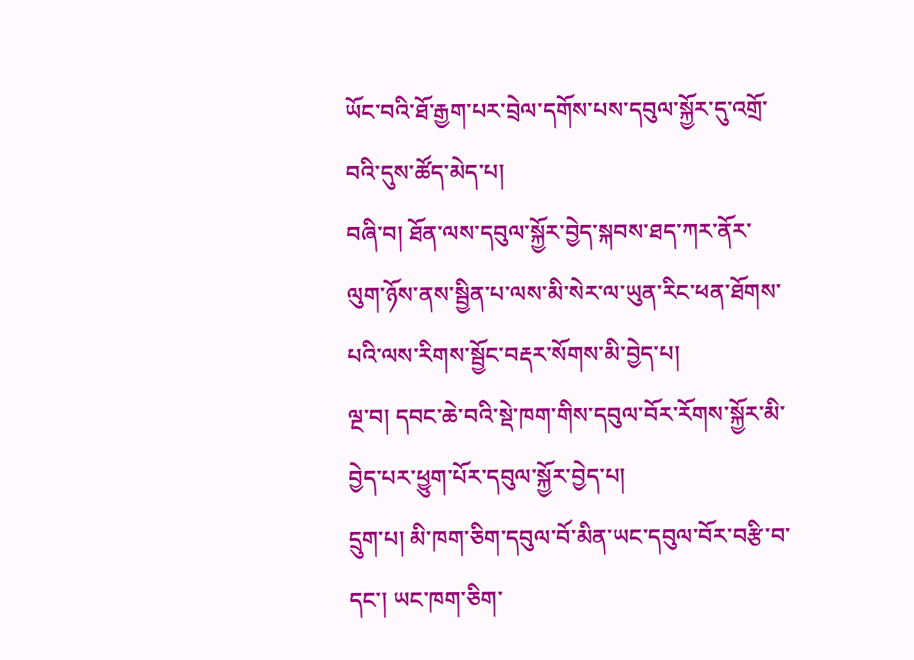ཡོང་བའི་ཐོ་རྒྱག་པར་བྲེལ་དགོས་པས་དབུལ་སྐྱོར་དུ་འགྲོ་བའི་དུས་ཚོད་མེད་པ།
བཞི་བ། ཐོན་ལས་དབུལ་སྐྱོར་བྱེད་སྐབས་ཐད་ཀར་ནོར་ལུག་ཉོས་ནས་སྦྱིན་པ་ལས་མི་སེར་ལ་ཡུན་རིང་ཕན་ཐོགས་པའི་ལས་རིགས་སྦྱོང་བརྡར་སོགས་མི་བྱེད་པ།
ལྔ་བ། དབང་ཆེ་བའི་སྡེ་ཁག་གིས་དབུལ་བོར་རོགས་སྐྱོར་མི་བྱེད་པར་ཕྱུག་པོར་དབུལ་སྐྱོར་བྱེད་པ།
དྲུག་པ། མི་ཁག་ཅིག་དབུལ་བོ་མིན་ཡང་དབུལ་བོར་བརྩི་བ་དང་། ཡང་ཁག་ཅིག་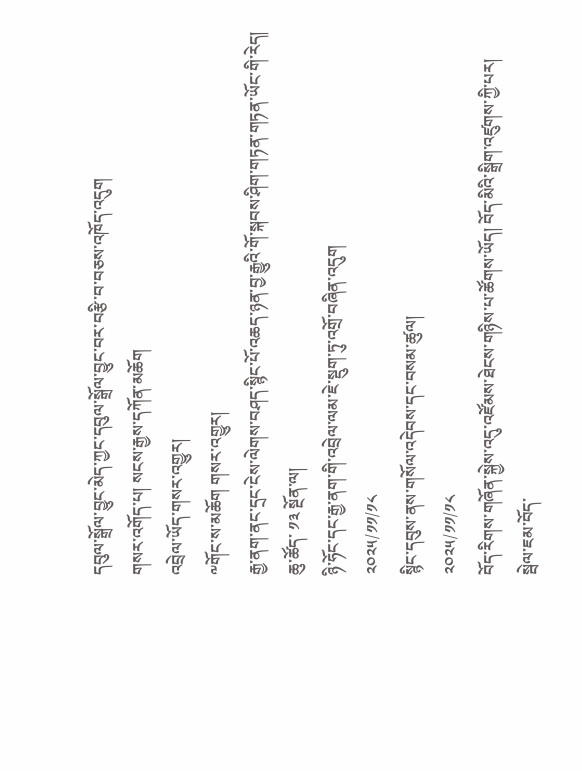དབུལ་སྒྲོལ་བྱུང་མེད་ཀྱང་དབུལ་སྒྲོལ་བྱུང་བར་བརྩི་བ་བཅས་འཁོད་འདུག
གསར་འགོད་པ། སངས་རྒྱས་དཀོན་མཆོག
འབྲེལ་ཡོད་གསར་འགྱུར།
༸གོང་ས་མཆོག གསར་འགྱུར།
རྒྱ་ནག་ནང་དྲང་ངེས་ལེགས་བཤད་སྙིང་པོ་འཆད་ཉན་བྱ་རྒྱུའི་གོ་སྐབས་ཤིག་གཏན་གཏན་ཡོང་གི་རེད།
ཆུ་ཚོད་ ༡༣ སྔོན་ལ།
ཉི་ཧོང་དང་རྒྱ་ནག་གི་འབྲེལ་ལམ་ཇེ་སྡུག་ཏུ་འགྲོ་བཞིན་འདུག
༢༠༢༥/༡༡/༡༨
སྙིང་དབུས་ནས་གསོལ་འདེབས་དང་བསམ་ཚུལ།
༢༠༢༥/༡༡/༡༨
བོད་རིགས་གཞོན་སྐྱེས་འདུ་འཛོམས་ཐེངས་གཉིས་པ་ཚོགས་ཡོད། བོད་མིའི་སྒྲིག་འཛུགས་ཀྱི་པར།
སྦེལ་ཇམ་བོད་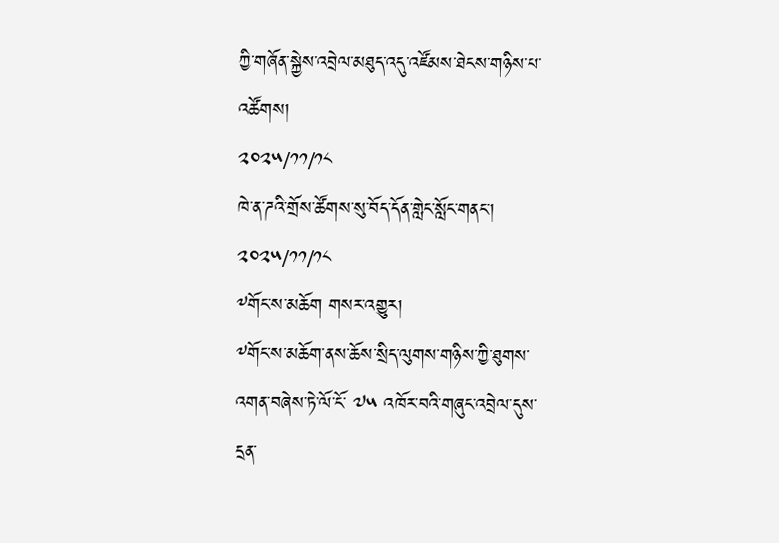ཀྱི་གཞོན་སྐྱེས་འབྲེལ་མཐུད་འདུ་འཛོམས་ཐེངས་གཉིས་པ་འཚོགས།
༢༠༢༥/༡༡/༡༨
ཁེ་ན་ཌའི་གྲོས་ཚོགས་སུ་བོད་དོན་གླེང་སློང་གནང་།
༢༠༢༥/༡༡/༡༨
༸གོང་ས་མཆོག གསར་འགྱུར།
༸གོང་ས་མཆོག་ནས་ཆོས་སྲིད་ལུགས་གཉིས་ཀྱི་ཐུགས་འགན་བཞེས་ཏེ་ལོ་ངོ་ ༧༥ འཁོར་བའི་གཞུང་འབྲེལ་དུས་དྲན་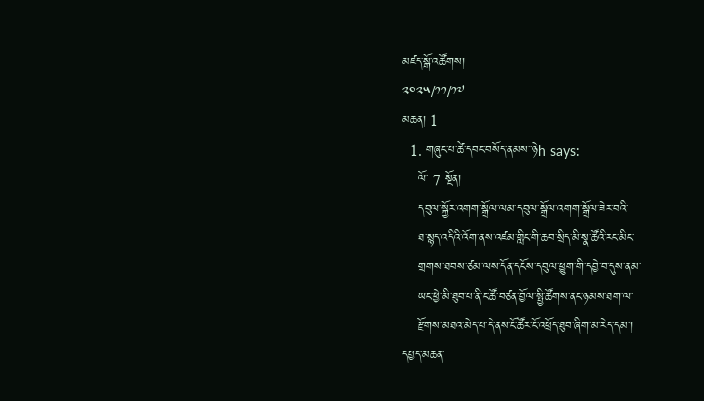མཛད་སྒོ་འཚོགས།
༢༠༢༥/༡༡/༡༧
མཆན། 1
  1. གཞུང་པ་ཚེ་དབང་བསོད་ནམས་་ཉེh says:
    ལོ་ 7 སྔོན།
    དབུལ་སྐྱོར་འགག་སྒྲོལ་ལམ་དབུལ་སྒྲོལ་འགག་སྒྲོལ་ཟེར་བའི་
    ཐ་སྙད་འདིའི་འོག་ནས་འཛམ་གླིང་གི་ཆབ་སྲིད་མི་སྣ་ཚོའི་རང་མིང་
    གྲགས་ཐབས་ཙམ་ལས་དོན་དངོས་དབུལ་ཕྱུག་གི་དབྱེ་བ་དུས་ནམ་
    ཡང་ཕྱེ་མི་ཐུབ་པ་ནི་ང་ཚོ་བཙན་བྱོལ་སྤྱི་ཚོགས་ནང་ཉམས་ཐག་ལ་
    རྫོགས་མཐའ་མེད་པ་དེ་ནས་ངོ་ཚོར་ངོ་འཕྲོད་ཐུབ་ཞིག་མ་རེད་དམ་།
དཔྱད་མཆན་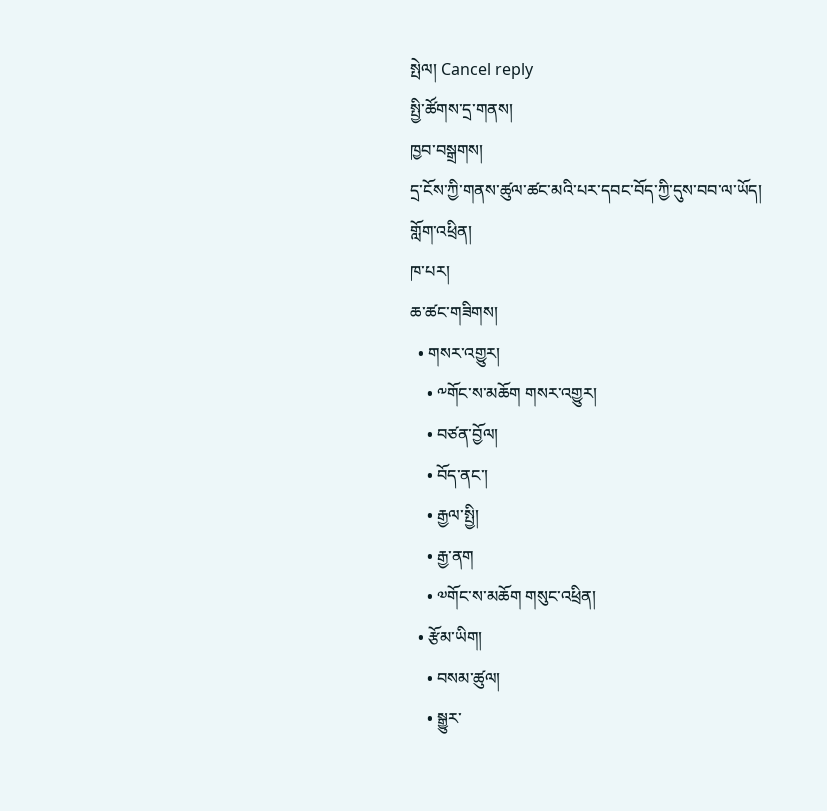སྤེལ། Cancel reply
སྤྱི་ཚོགས་དྲ་གནས།
ཁྱབ་བསྒྲགས།
དྲ་ངོས་ཀྱི་གནས་ཚུལ་ཚང་མའི་པར་དབང་བོད་ཀྱི་དུས་བབ་ལ་ཡོད།
གློག་འཕྲིན།
ཁ་པར།
ཆ་ཚང་གཟིགས།
  • གསར་འགྱུར།
    • ༸གོང་ས་མཆོག གསར་འགྱུར།
    • བཙན་བྱོལ།
    • བོད་ནང་།
    • རྒྱལ་སྤྱི།
    • རྒྱ་ནག
    • ༧གོང་ས་མཆོག གསུང་འཕྲིན།
  • རྩོམ་ཡིག།
    • བསམ་ཚུལ།
    • སྒྱུར་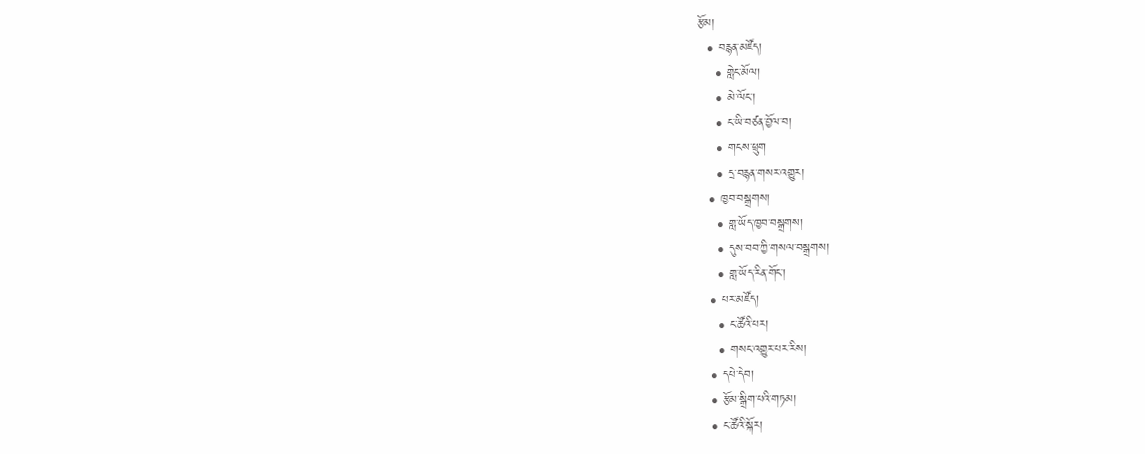རྩོམ།
  • བརྙན་མཛོད།
    • གླེང་མོལ།
    • མེ་ལོང་།
    • ང་ཡི་བཙན་བྱོལ་བ།
    • གངས་ཕྲུག
    • དྲ་བརྙན་གསར་འགྱུར།
  • ཁྱབ་བསྒྲགས།
    • གླ་ཡོད་ཁྱབ་བསྒྲགས།
    • དུས་བབ་ཀྱི་གསལ་བསྒྲགས།
    • གླ་ཡོད་རིན་གོང་།
  • པར་མཛོད།
    • ང་ཚོའི་པར།
    • གསང་འགྱུར་པར་རིས།
  • དཔེ་དེབ།
  • རྩོམ་སྒྲིག་པའི་གཏམ།
  • ང་ཚོའི་སྐོར།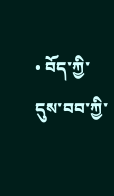• བོད་ཀྱི་དུས་བབ་ཀྱི་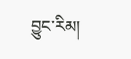བྱུང་རིམ།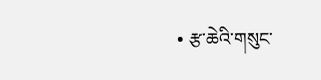• རྩ་ཆེའི་གསུང་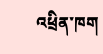འཕྲིན་ཁག